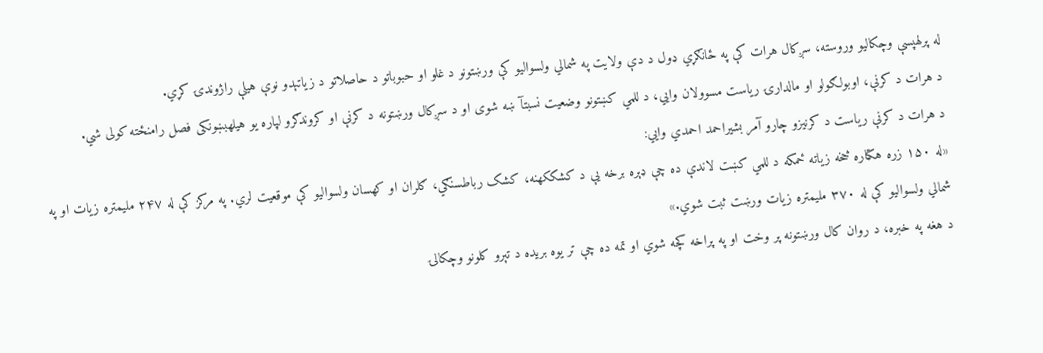له پرلهپسې وچکاليو وروسته، سږکال هرات کې په ځانګړي ډول د دې ولايت په شمالي ولسواليو کې ورښتونو د غلو او حبوباتو د حاصلاتو د زياتېدو نوې هيلې راژوندۍ کړي.
د هرات د کرنې، اوبولګولو او مالدارۍ رياست مسوولان وايي، د للمي کښتونو وضعیت نسبتآ ښه شوی او د سږکال ورښتونه د کرنې او کروندګرو لپاره يو هیلهبښونکی فصل رامنځته کولی شي.
د هرات د کرنې رياست د کرنیزو چارو آمر بشيراحمد احمدي وايي:
«له ۱۵۰ زره هکټاره څخه زياته ځمکه د للمي کښت لاندې ده چې ډېره برخه يې د کشککهنه، کشک رباطسنګي، ګلران او کهسان ولسواليو کې موقعيت لري. په مرکز کې له ۲۴۷ مليمتره زيات او په شمالي ولسواليو کې له ۳۷۰ مليمتره زيات ورښت ثبت شوي.»
د هغه په خبره، د روان کال ورښتونه پر وخت او په پراخه کچه شوي او تمه ده چې تر يوه بريده د تېرو کلونو وچکالۍ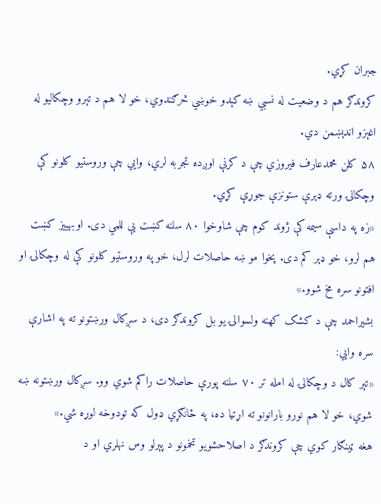جبران کړي.
کروندګر هم د وضعيت له نسبي ښه کېدو خوښي څرګندوي، خو لا هم د تېرو وچکاليو له اغېزو اندېښمن دي.
۵۸ کلن محمدعارف فيروزي چې د کرنې اوږده تجربه لري، وايي چې وروستيو کلونو کې وچکالۍ ورته ډېرې ستونزې جوړې کړي.
«زه په داسې سيمه کې ژوند کوم چې شاوخوا ۸۰ سلنه کښت يې للمي دی. اوبهييز کښت هم لرو، خو ډېر کم دی. پخوا مو ښه حاصلات لرل، خو په وروستيو کلونو کې له وچکالۍ او افتونو سره مخ شوو.»
بشیراحمد چې د کشک کهنه ولسوالۍ یو بل کروندګر دی، د سږکال ورښتونو ته په اشارې سره وايي:
«تېر کال د وچکالۍ له امله تر ۷۰ سلنه پورې حاصلات راکم شوي وو. سږکال ورښتونه ښه شوي، خو لا هم نورو بارانونو ته اړتیا ده، په ځانګړي ډول که تودوخه لوړه شي.»
هغه ټینګار کوي چې کروندګر د اصلاحشویو تخمونو د پېرلو وس نهلري او د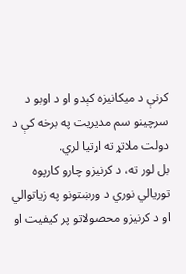کرنې د میکانیزه کېدو او د اوبو د سرچینو سم مدیریت په برخه کې د دولت ملاتړ ته اړتیا لري.
بل لور ته، د کرنیزو چارو کارپوه توریالي نوري د ورښتونو په زیاتوالي او د کرنیزو محصولاتو پر کیفیت او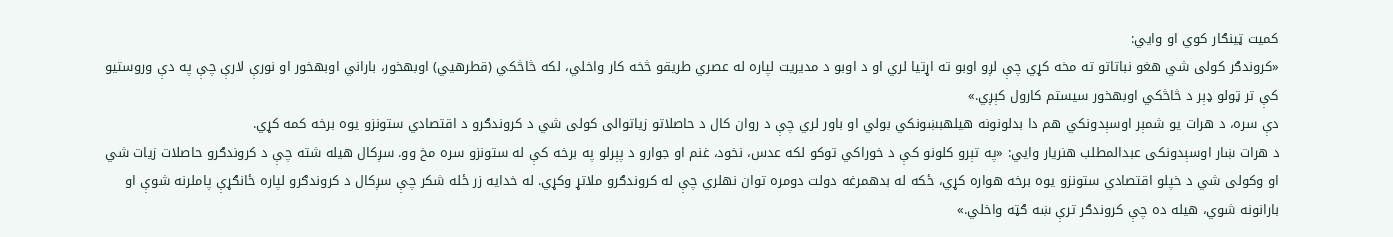کمیت ټینګار کوي او وايي:
«کروندګر کولی شي هغو نباتاتو ته مخه کړي چې لږو اوبو ته اړتیا لري او د اوبو د مدیریت لپاره له عصري طریقو څخه کار واخلي، لکه څاڅکي (قطرهيي) اوبهخور، باراني اوبهخور او نورې لارې چې په دې وروستیو کې تر ټولو ډېر د څاڅکي اوبهخور سیستم کارول کېږي.»
دې سره، د هرات یو شمېر اوسېدونکي هم دا بدلونونه هیلهبښونکي بولي او باور لري چې د روان کال د حاصلاتو زیاتوالی کولی شي د کروندګرو د اقتصادي ستونزو یوه برخه کمه کړي.
د هرات ښار اوسېدونکی عبدالمطلب هنریار وايي: «په تېرو کلونو کې د خوراکي توکو لکه عدس، نخود، غنم او جوارو د پېرلو په برخه کې له ستونزو سره مخ وو. سږکال هیله شته چې د کروندګرو حاصلات زیات شي او وکولی شي د خپلو اقتصادي ستونزو یوه برخه هواره کړي، ځکه له بدهمرغه دولت دومره توان نهلري چې له کروندګرو ملاتړ وکړي. له خدایه زر ځله شکر چې سږکال د کروندګرو لپاره ځانګړې پاملرنه شوې او بارانونه شوي، هیله ده چې کروندګر ترې ښه ګټه واخلي.»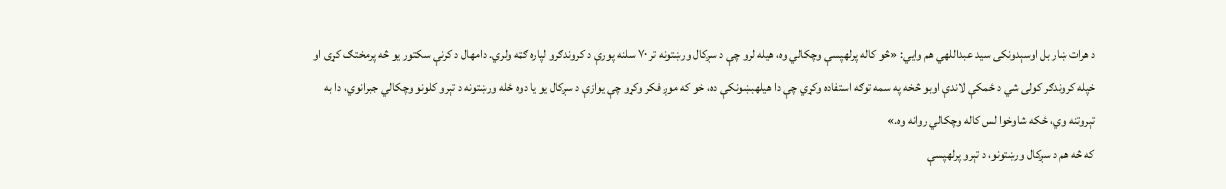د هرات ښار بل اوسېدونکی سید عبداللهي هم وايي: «څو کاله پرلهپسې وچکالي وه، هیله لرو چې د سږکال ورښتونه تر ۷۰ سلنه پورې د کروندګرو لپاره ګټه ولري. دامهال د کرنې سکتور یو څه پرمختګ کړی او خپله کروندګر کولی شي د ځمکې لاندې اوبو څخه په سمه توګه استفاده وکړي چې دا هیلهبښونکې ده، خو که موږ فکر وکړو چې یوازې د سږکال یو یا دوه ځله ورښتونه د تېرو کلونو وچکالي جبرانوي، دا به تېروتنه وي، ځکه شاوخوا لس کاله وچکالي روانه وه.»
که څه هم د سږکال ورښتونو، د تېرو پرلهپسې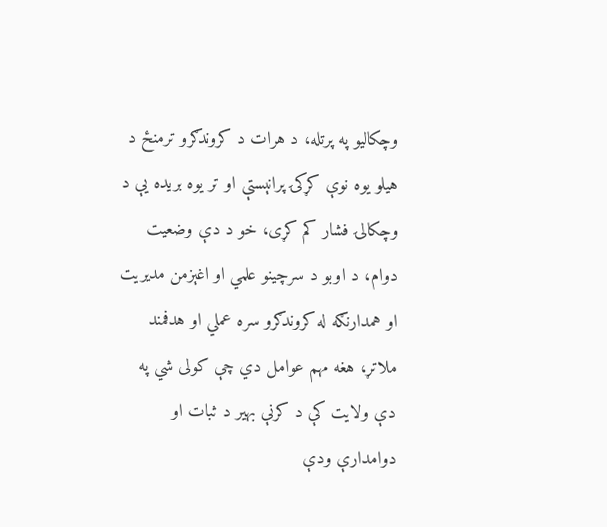وچکالیو په پرتله، د هرات د کروندګرو ترمنځ د هیلو یوه نوې کړکۍ پرانېستې او تر یوه بریده یې د وچکالۍ فشار کم کړی، خو د دې وضعیت دوام، د اوبو د سرچینو علمي او اغېزمن مدیریت او همدارنګه له کروندګرو سره عملي او هدفمند ملاتړ، هغه مهم عوامل دي چې کولی شي په دې ولایت کې د کرنې بهیر د ثبات او دوامدارې ودې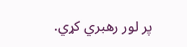پر لور رهبري کړي.